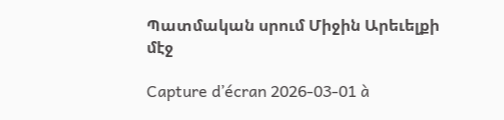Պատմական սրում Միջին Արեւելքի մէջ

Capture d’écran 2026-03-01 à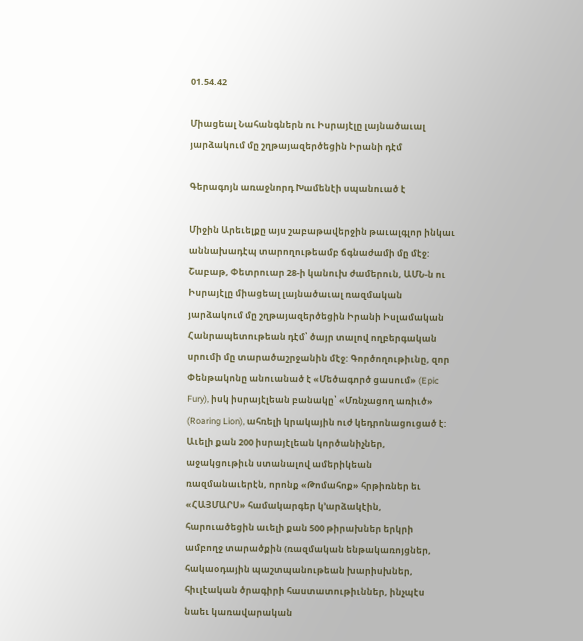01.54.42

Միացեալ Նահանգներն ու Իսրայէլը լայնածաւալ յարձակում մը շղթայազերծեցին Իրանի դէմ

Գերագոյն առաջնորդ Խամենէի սպանուած է

Միջին Արեւելքը այս շաբաթավերջին թաւալգլոր ինկաւ աննախադէպ տարողութեամբ ճգնաժամի մը մէջ: Շաբաթ, Փետրուար 28-ի կանուխ ժամերուն, ԱՄՆ-ն ու Իսրայէլը միացեալ լայնածաւալ ռազմական յարձակում մը շղթայազերծեցին Իրանի Իսլամական Հանրապետութեան դէմ՝ ծայր տալով ողբերգական սրումի մը տարածաշրջանին մէջ: Գործողութիւնը, զոր Փենթակոնը անուանած է «Մեծագործ ցասում» (Epic Fury), իսկ իսրայէլեան բանակը՝ «Մռնչացող առիւծ» (Roaring Lion), ահռելի կրակային ուժ կեդրոնացուցած է: Աւելի քան 200 իսրայէլեան կործանիչներ, աջակցութիւն ստանալով ամերիկեան ռազմանաւերէն, որոնք «Թոմահոք» հրթիռներ եւ «ՀԱՅՄԱՐՍ» համակարգեր կ՚արձակէին, հարուածեցին աւելի քան 500 թիրախներ երկրի ամբողջ տարածքին (ռազմական ենթակառոյցներ, հակաօդային պաշտպանութեան խարիսխներ, հիւլէական ծրագիրի հաստատութիւններ, ինչպէս նաեւ կառավարական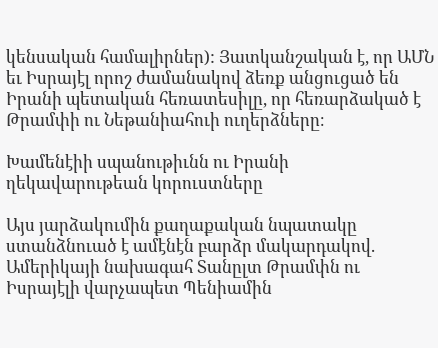կենսական համալիրներ): Յատկանշական է, որ ԱՄՆ եւ Իսրայէլ որոշ ժամանակով ձեռք անցուցած են Իրանի պետական հեռատեսիլը, որ հեռարձակած է Թրամփի ու Նեթանիահուի ուղերձները։

Խամենէիի սպանութիւնն ու Իրանի ղեկավարութեան կորուստները

Այս յարձակումին քաղաքական նպատակը ստանձնուած է ամէնէն բարձր մակարդակով. Ամերիկայի նախագահ Տանըլտ Թրամփն ու Իսրայէլի վարչապետ Պենիամին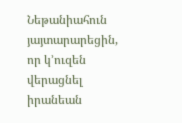Նեթանիահուն յայտարարեցին, որ կ՚ուզեն վերացնել իրանեան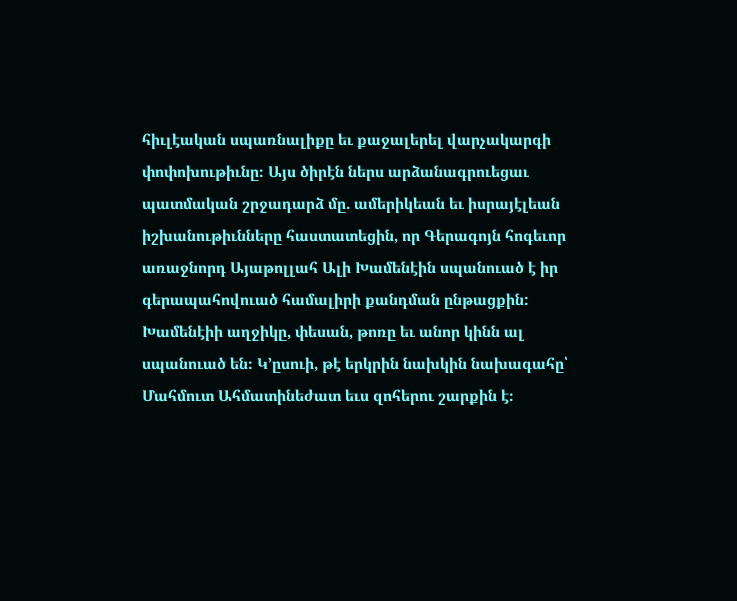հիւլէական սպառնալիքը եւ քաջալերել վարչակարգի փոփոխութիւնը։ Այս ծիրէն ներս արձանագրուեցաւ պատմական շրջադարձ մը. ամերիկեան եւ իսրայէլեան իշխանութիւնները հաստատեցին, որ Գերագոյն հոգեւոր առաջնորդ Այաթոլլահ Ալի Խամենէին սպանուած է իր գերապահովուած համալիրի քանդման ընթացքին: Խամենէիի աղջիկը, փեսան, թոռը եւ անոր կինն ալ սպանուած են։ Կ՚ըսուի, թէ երկրին նախկին նախագահը՝ Մահմուտ Ահմատինեժատ եւս զոհերու շարքին է։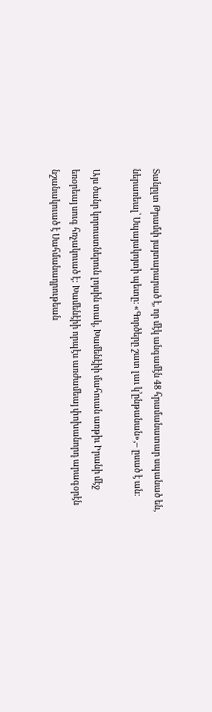Տանըլտ Թրամփ յայտարարած է, որ մէկ անգամէն 48 հրամանատար սպանած են, ներառեալ՝ Սպայակոյտի պետը։ «Գործերը շատ լաւ կ՚ընթանան»,– ըսած է ան։

Այս ծանր կորուստներուն լոյսին տակ, Խամենէիի մահուան առթիւ Իրանի մէջ եռօրեայ սուգ հռչակուած է: Խամենէիի որպէս առժամեայ փոխանորդ արագօրէն նշանակուած է Սահմանադրութեան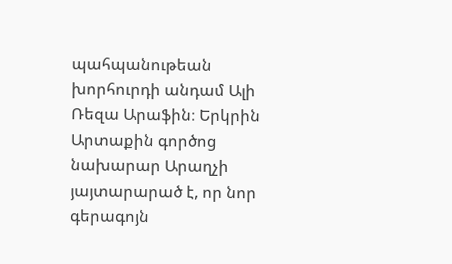պահպանութեան խորհուրդի անդամ Ալի Ռեզա Արաֆին։ Երկրին Արտաքին գործոց նախարար Արաղչի յայտարարած է, որ նոր գերագոյն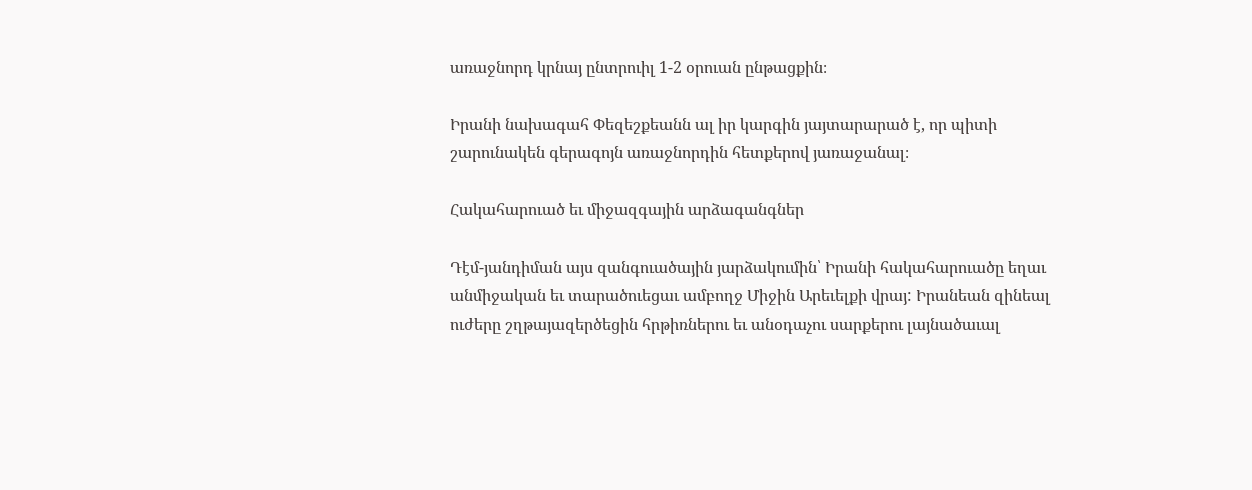առաջնորդ կրնայ ընտրուիլ 1-2 օրուան ընթացքին։

Իրանի նախագահ Փեզեշքեանն ալ իր կարգին յայտարարած է, որ պիտի շարունակեն գերագոյն առաջնորդին հետքերով յառաջանալ։

Հակահարուած եւ միջազգային արձագանգներ

Դէմ-յանդիման այս զանգուածային յարձակումին՝ Իրանի հակահարուածը եղաւ անմիջական եւ տարածուեցաւ ամբողջ Միջին Արեւելքի վրայ: Իրանեան զինեալ ուժերը շղթայազերծեցին հրթիռներու եւ անօդաչու սարքերու լայնածաւալ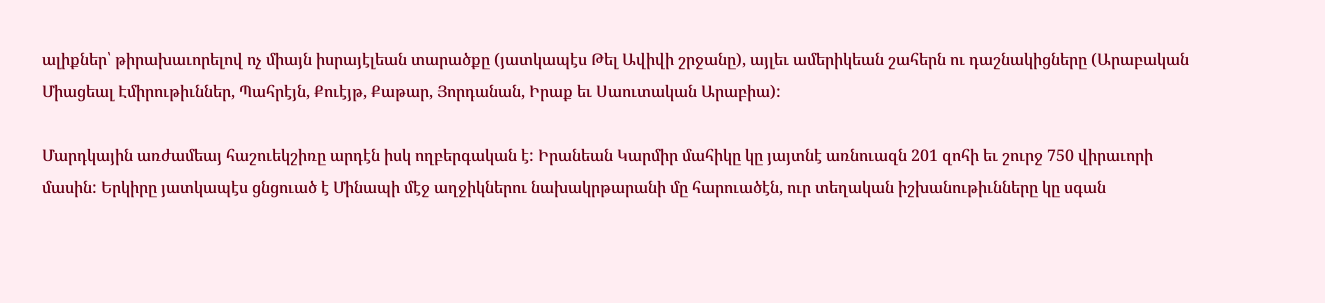ալիքներ՝ թիրախաւորելով ոչ միայն իսրայէլեան տարածքը (յատկապէս Թել Ավիվի շրջանը), այլեւ ամերիկեան շահերն ու դաշնակիցները (Արաբական Միացեալ Էմիրութիւններ, Պահրէյն, Քուէյթ, Քաթար, Յորդանան, Իրաք եւ Սաուտական Արաբիա):

Մարդկային առժամեայ հաշուեկշիռը արդէն իսկ ողբերգական է: Իրանեան Կարմիր մահիկը կը յայտնէ առնուազն 201 զոհի եւ շուրջ 750 վիրաւորի մասին: Երկիրը յատկապէս ցնցուած է Մինապի մէջ աղջիկներու նախակրթարանի մը հարուածէն, ուր տեղական իշխանութիւնները կը սգան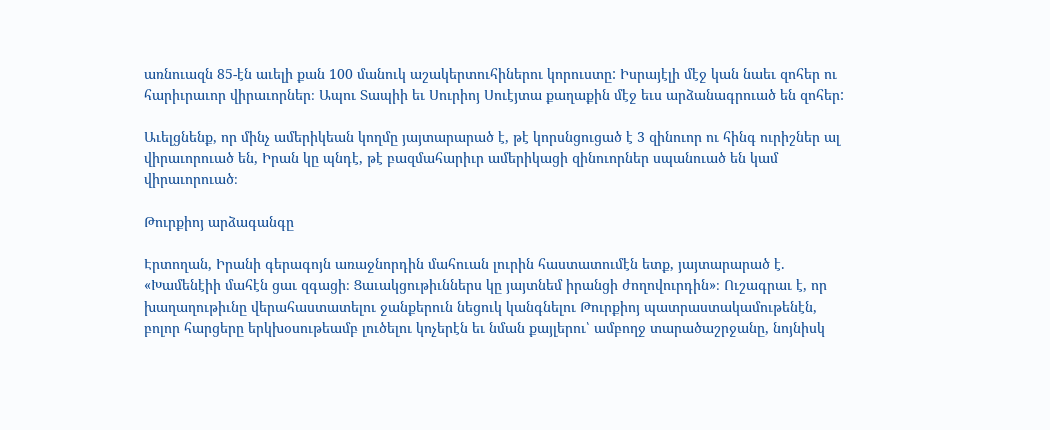առնուազն 85-էն աւելի քան 100 մանուկ աշակերտուհիներու կորուստը: Իսրայէլի մէջ կան նաեւ զոհեր ու հարիւրաւոր վիրաւորներ։ Ապու Տապիի եւ Սուրիոյ Սուէյտա քաղաքին մէջ եւս արձանագրուած են զոհեր:

Աւելցնենք, որ մինչ ամերիկեան կողմը յայտարարած է, թէ կորսնցուցած է 3 զինուոր ու հինգ ուրիշներ ալ վիրաւորուած են, Իրան կը պնդէ, թէ բազմահարիւր ամերիկացի զինուորներ սպանուած են կամ վիրաւորուած։

Թուրքիոյ արձագանգը

Էրտողան, Իրանի գերագոյն առաջնորդին մահուան լուրին հաստատումէն ետք, յայտարարած է. «Խամենէիի մահէն ցաւ զգացի։ Ցաւակցութիւններս կը յայտնեմ իրանցի ժողովուրդին»։ Ուշագրաւ է, որ խաղաղութիւնը վերահաստատելու ջանքերուն նեցուկ կանգնելու Թուրքիոյ պատրաստակամութենէն, բոլոր հարցերը երկխօսութեամբ լուծելու կոչերէն եւ նման քայլերու՝ ամբողջ տարածաշրջանը, նոյնիսկ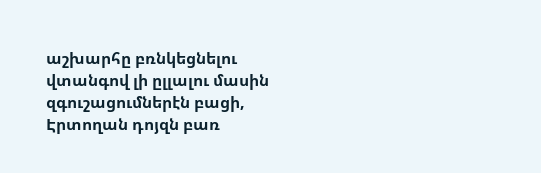աշխարհը բռնկեցնելու վտանգով լի ըլլալու մասին զգուշացումներէն բացի, Էրտողան դոյզն բառ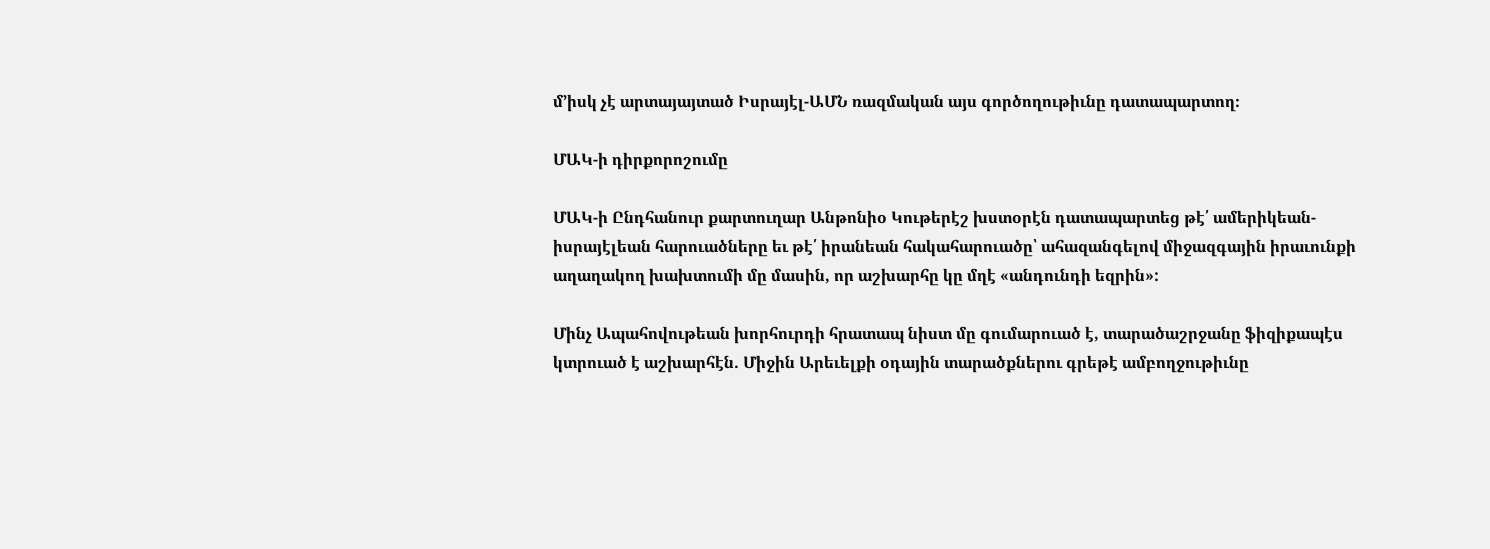մ՚իսկ չէ արտայայտած Իսրայէլ-ԱՄՆ ռազմական այս գործողութիւնը դատապարտող։

ՄԱԿ-ի դիրքորոշումը

ՄԱԿ-ի Ընդհանուր քարտուղար Անթոնիօ Կութերէշ խստօրէն դատապարտեց թէ՛ ամերիկեան-իսրայէլեան հարուածները եւ թէ՛ իրանեան հակահարուածը՝ ահազանգելով միջազգային իրաւունքի աղաղակող խախտումի մը մասին, որ աշխարհը կը մղէ «անդունդի եզրին»:

Մինչ Ապահովութեան խորհուրդի հրատապ նիստ մը գումարուած է, տարածաշրջանը ֆիզիքապէս կտրուած է աշխարհէն. Միջին Արեւելքի օդային տարածքներու գրեթէ ամբողջութիւնը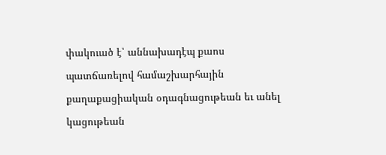փակուած է՝ աննախադէպ քաոս պատճառելով համաշխարհային քաղաքացիական օդագնացութեան եւ անել կացութեան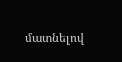մատնելով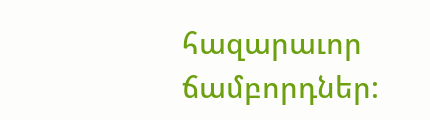հազարաւոր ճամբորդներ: